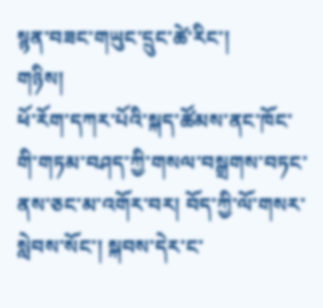སྙན་བཟང་གཡུང་དྲུང་ཚེ་རིང་།
གཉིས།
ཕོ་རོག་དཀར་པོའི་སྐད་ཚོམས་ནང་ཁོང་གི་གཏམ་བཤད་ཀྱི་གསལ་བསྒྲགས་བཏང་ནས་ཅང་མ་འགོར་བར། བོད་ཀྱི་ལོ་གསར་སླེབས་སོང་། སྐབས་དེར་ང་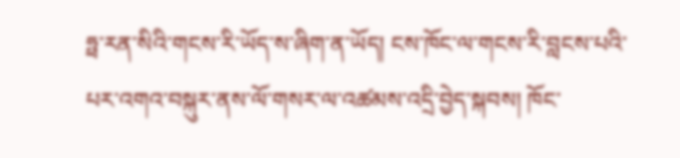ཧྥ་རན་སིའི་གངས་རི་ཡོད་ས་ཞིག་ན་ཡོད། ངས་ཁོང་ལ་གངས་རི་བླངས་པའི་པར་འགའ་བསྐུར་ནས་ལོ་གསར་ལ་འཚམས་འདྲི་བྱེད་སྐབས། ཁོང་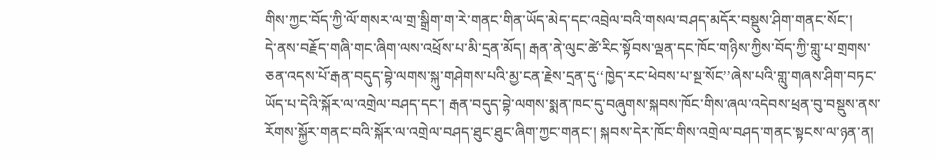གིས་ཀྱང་བོད་ཀྱི་ལོ་གསར་ལ་གྲ་སྒྲིག་ག་རེ་གནང་གིན་ཡོད་མེད་དང་འབྲེལ་བའི་གསལ་བཤད་མདོར་བསྡུས་ཤིག་གནང་སོང་།
དེ་ནས་བརྗོད་གཞི་གང་ཞིག་ལས་འཕྲོས་པ་མི་དྲན་མོད། རྒན་ནེ་ལུང་ཚེ་རིང་སྟོབས་ལྡན་དང་ཁོང་གཉིས་ཀྱིས་བོད་ཀྱི་གླུ་པ་གྲགས་ཅན་འདས་པོ་རྒན་བདུད་བྷེ་ལགས་སྐུ་གཤེགས་པའི་མྱ་ངན་རྗེས་དྲན་དུ‘‘ཁྱེད་རང་ཕེབས་པ་སྔ་སོང’’ཞེས་པའི་གླུ་གཞས་ཤིག་བཏང་ཡོད་པ་དེའི་སྐོར་ལ་འགྲེལ་བཤད་དང་། རྒན་བདུད་བྷེ་ལགས་སྨན་ཁང་དུ་བཞུགས་སྐབས་ཁོང་གིས་ཞལ་འདེབས་ཕྲན་བུ་བསྡུས་ནས་རོགས་སྐྱོར་གནང་བའི་སྐོར་ལ་འགྲེལ་བཤད་ཐུང་ཐུང་ཞིག་ཀྱང་གནང་། སྐབས་དེར་ཁོང་གིས་འགྲེལ་བཤད་གནང་སྟངས་ལ་ཉན་ན།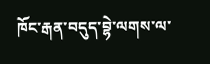ཁོང་རྒན་བདུད་བྷེ་ལགས་ལ་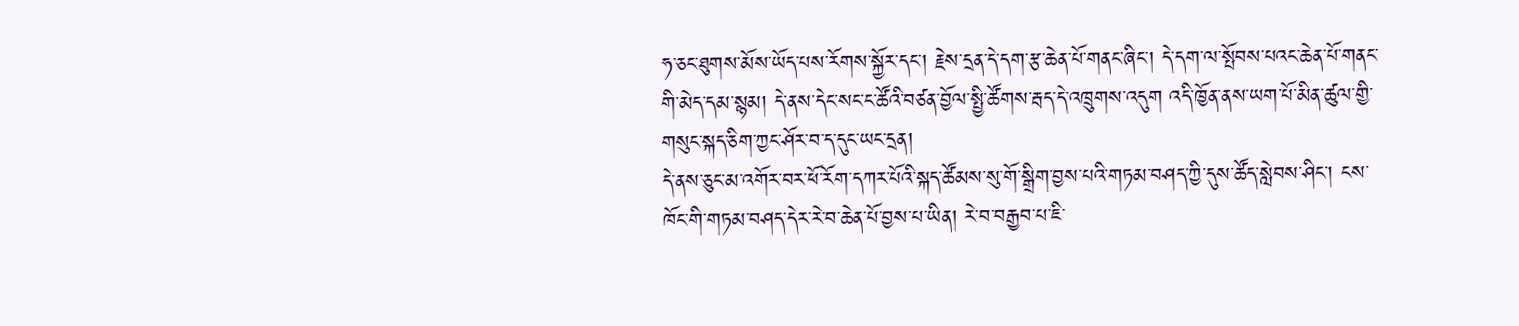ཧ་ཅང་ཐུགས་མོས་ཡོད་པས་རོགས་སྐྱོར་དང་། རྗེས་དྲན་དེ་དག་རྩ་ཆེན་པོ་གནང་ཞིང་། དེ་དག་ལ་སྤོབས་པའང་ཆེན་པོ་གནང་གི་མེད་དམ་སྙམ། དེ་ནས་དེང་སང་ང་ཚོའི་བཙན་བྱོལ་སྤྱི་ཚོགས་རྦད་དེ་འཁྲུགས་འདུག འདི་ཁྱོན་ནས་ཡག་པོ་མིན་ཚུལ་གྱི་གསུང་སྐད་ཅིག་ཀྱང་ཤོར་བ་ད་དུང་ཡང་དྲན།
དེ་ནས་ཅུང་མ་འགོར་བར་ཕོ་རོག་དཀར་པོའི་སྐད་ཚོམས་སུ་གོ་སྒྲིག་བྱས་པའི་གཏམ་བཤད་ཀྱི་དུས་ཚོད་སླེབས་ཤིང་། ངས་ཁོང་གི་གཏམ་བཤད་དེར་རེ་བ་ཆེན་པོ་བྱས་པ་ཡིན། རེ་བ་བརྒྱབ་པ་ཇི་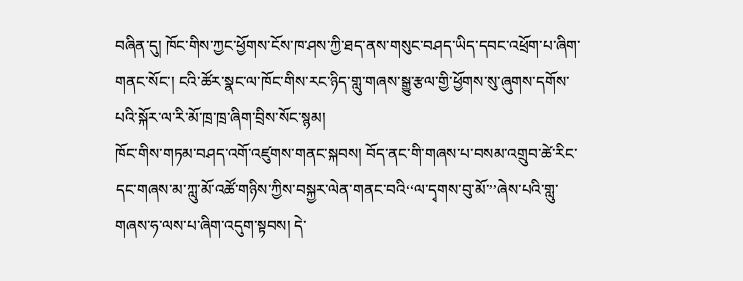བཞིན་དུ། ཁོང་གིས་ཀྱང་ཕྱོགས་ངོས་ཁ་ཤས་ཀྱི་ཐད་ནས་གསུང་བཤད་ཡིད་དབང་འཕྲོག་པ་ཞིག་གནང་སོང་། ངའི་ཚོར་སྣང་ལ་ཁོང་གིས་རང་ཉིད་གླུ་གཞས་སྒྱུ་རྩལ་གྱི་ཕྱོགས་སུ་ཞུགས་དགོས་པའི་སྐོར་ལ་རི་མོ་ཁྲ་ཁྲ་ཞིག་བྲིས་སོང་སྙམ།
ཁོང་གིས་གཏམ་བཤད་འགོ་འཛུགས་གནང་སྐབས། བོད་ནང་གི་གཞས་པ་བསམ་འགྲུབ་ཚེ་རིང་དང་གཞས་མ་ཀླུ་མོ་འཚོ་གཉིས་ཀྱིས་བསྐྱར་ལེན་གནང་བའི‘‘ལ་དྭགས་བུ་མོ་’’ཞེས་པའི་གླུ་གཞས་ཧ་ལས་པ་ཞིག་འདུག་སྟབས། དེ་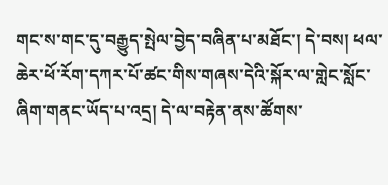གང་ས་གང་དུ་བརྒྱུད་སྤེལ་བྱེད་བཞིན་པ་མཐོང་། དེ་བས། ཕལ་ཆེར་ཕོ་རོག་དཀར་པོ་ཚང་གིས་གཞས་དེའི་སྐོར་ལ་གླེང་སློང་ཞིག་གནང་ཡོད་པ་འདྲ། དེ་ལ་བརྟེན་ནས་ཚོགས་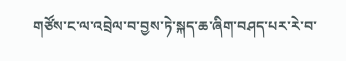གཙོས་ང་ལ་འབྲེལ་བ་བྱས་ཏེ་སྐད་ཆ་ཞིག་བཤད་པར་རེ་བ་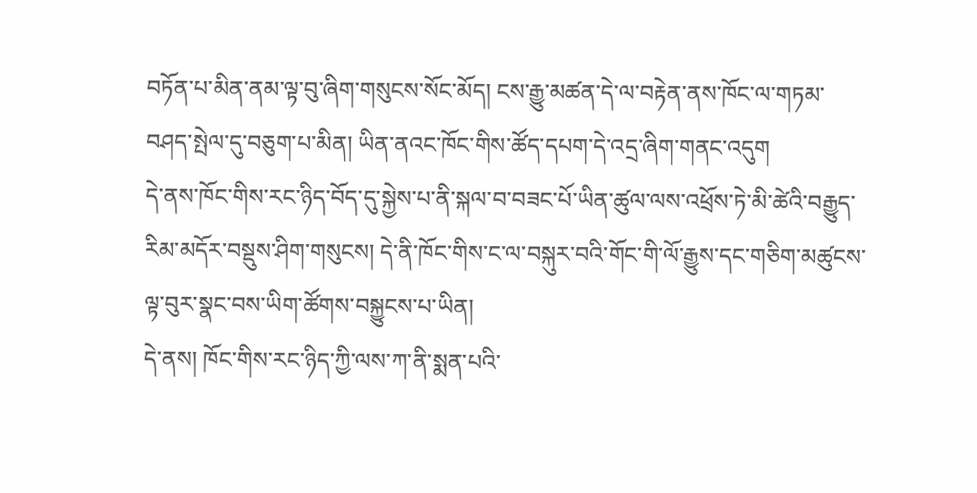བཏོན་པ་མིན་ནམ་ལྟ་བུ་ཞིག་གསུངས་སོང་མོད། ངས་རྒྱུ་མཚན་དེ་ལ་བརྟེན་ནས་ཁོང་ལ་གཏམ་བཤད་སྤེལ་དུ་བཅུག་པ་མིན། ཡིན་ནའང་ཁོང་གིས་ཚོད་དཔག་དེ་འདྲ་ཞིག་གནང་འདུག
དེ་ནས་ཁོང་གིས་རང་ཉིད་བོད་དུ་སྐྱེས་པ་ནི་སྐལ་བ་བཟང་པོ་ཡིན་ཚུལ་ལས་འཕྲོས་ཏེ་མི་ཚེའི་བརྒྱུད་རིམ་མདོར་བསྡུས་ཤིག་གསུངས། དེ་ནི་ཁོང་གིས་ང་ལ་བསྐུར་བའི་གོང་གི་ལོ་རྒྱུས་དང་གཅིག་མཚུངས་ལྟ་བུར་སྣང་བས་ཡིག་ཚོགས་བསྐྱུངས་པ་ཡིན།
དེ་ནས། ཁོང་གིས་རང་ཉིད་ཀྱི་ལས་ཀ་ནི་སྨན་པའི་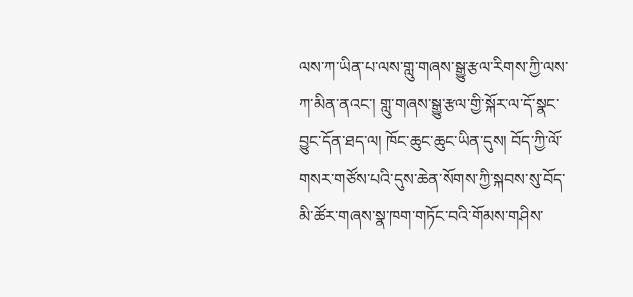ལས་ཀ་ཡིན་པ་ལས་གླུ་གཞས་སྒྱུ་རྩལ་རིགས་ཀྱི་ལས་ཀ་མིན་ནའང་། གླུ་གཞས་སྒྱུ་རྩལ་གྱི་སྐོར་ལ་དོ་སྣང་བྱུང་དོན་ཐད་ལ། ཁོང་ཆུང་ཆུང་ཡིན་དུས། བོད་ཀྱི་ལོ་གསར་གཙོས་པའི་དུས་ཆེན་སོགས་ཀྱི་སྐབས་སུ་བོད་མི་ཚོར་གཞས་སྣ་ཁག་གཏོང་བའི་གོམས་གཤིས་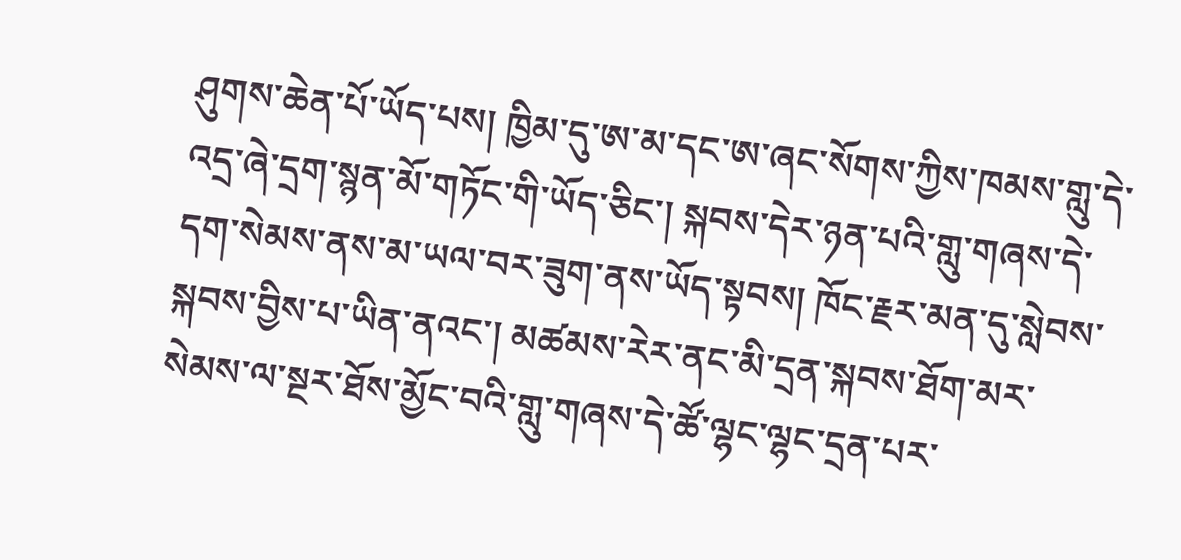ཤུགས་ཆེན་པོ་ཡོད་པས། ཁྱིམ་དུ་ཨ་མ་དང་ཨ་ཞང་སོགས་ཀྱིས་ཁམས་གླུ་དེ་འདྲ་ཞེ་དྲག་སྙན་མོ་གཏོང་གི་ཡོད་ཅིང་། སྐབས་དེར་ཉན་པའི་གླུ་གཞས་དེ་དག་སེམས་ནས་མ་ཡལ་བར་ཟུག་ནས་ཡོད་སྟབས། ཁོང་རྗར་མན་དུ་སླེབས་སྐབས་བྱིས་པ་ཡིན་ནའང་། མཚམས་རེར་ནང་མི་དྲན་སྐབས་ཐོག་མར་སེམས་ལ་སྔར་ཐོས་མྱོང་བའི་གླུ་གཞས་དེ་ཚོ་ལྷང་ལྷང་དྲན་པར་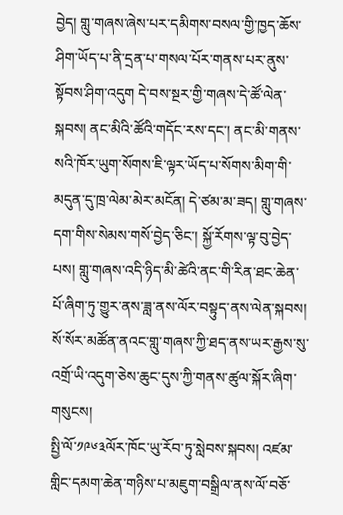བྱེད། གླུ་གཞས་ཞེས་པར་དམིགས་བསལ་གྱི་ཁྱད་ཆོས་ཤིག་ཡོད་པ་ནི་དྲན་པ་གསལ་པོར་གནས་པར་ནུས་སྟོབས་ཤིག་འདུག དེ་བས་སྔར་གྱི་གཞས་དེ་ཚོ་ལེན་སྐབས། ནང་མིའི་ཚོའི་གདོང་རས་དང་། ནང་མི་གནས་སའི་ཁོར་ཡུག་སོགས་ཇི་ལྟར་ཡོད་པ་སོགས་མིག་གི་མདུན་དུ་ཁྲ་ལེམ་མེར་མངོན། དེ་ཙམ་མ་ཟད། གླུ་གཞས་དག་གིས་སེམས་གསོ་བྱེད་ཅིང་། སྐྱོ་རོགས་ལྟ་བུ་བྱེད་པས། གླུ་གཞས་འདི་ཉིད་མི་ཚེའི་ནང་གི་རིན་ཐང་ཆེན་པོ་ཞིག་ཏུ་གྱུར་ནས་ཟླ་ནས་ལོར་བསྟུད་ནས་ལེན་སྐབས། སོ་སོར་མཚོན་ནའང་གླུ་གཞས་ཀྱི་ཐད་ནས་ཡར་རྒྱས་སུ་འགྲོ་ཡི་འདུག་ཅེས་ཆུང་དུས་ཀྱི་གནས་ཚུལ་སྐོར་ཞིག་གསུངས།
སྤྱི་ལོ་༡༩༦༣ལོར་ཁོང་ཡུ་རོབ་ཏུ་སླེབས་སྐབས། འཛམ་གླིང་དམག་ཆེན་གཉིས་པ་མཇུག་བསྒྲིལ་ནས་ལོ་བཅོ་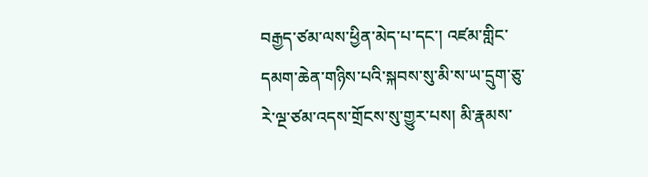བརྒྱད་ཙམ་ལས་ཕྱིན་མེད་པ་དང་། འཛམ་གླིང་དམག་ཆེན་གཉིས་པའི་སྐབས་སུ་མི་ས་ཡ་དྲུག་ཅུ་རེ་ལྔ་ཙམ་འདས་གྲོངས་སུ་གྱུར་པས། མི་རྣམས་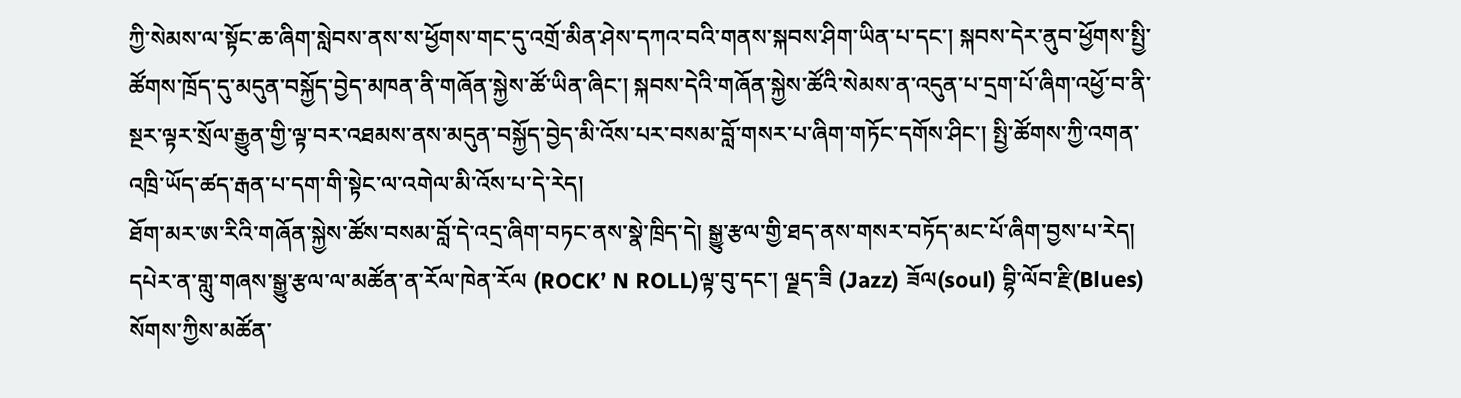ཀྱི་སེམས་ལ་སྟོང་ཆ་ཞིག་སླེབས་ནས་ས་ཕྱོགས་གང་དུ་འགྲོ་མིན་ཤེས་དཀའ་བའི་གནས་སྐབས་ཤིག་ཡིན་པ་དང་། སྐབས་དེར་ནུབ་ཕྱོགས་སྤྱི་ཚོགས་ཁྲོད་དུ་མདུན་བསྐྱོད་བྱེད་མཁན་ནི་གཞོན་སྐྱེས་ཚོ་ཡིན་ཞིང་། སྐབས་དེའི་གཞོན་སྐྱེས་ཚོའི་སེམས་ན་འདུན་པ་དྲག་པོ་ཞིག་འཕྱོ་བ་ནི་སྔར་ལྟར་སྲོལ་རྒྱུན་གྱི་ལྟ་བར་འཐམས་ནས་མདུན་བསྐྱོད་བྱེད་མི་འོས་པར་བསམ་བློ་གསར་པ་ཞིག་གཏོང་དགོས་ཤིང་། སྤྱི་ཚོགས་ཀྱི་འགན་འཁྲི་ཡོད་ཚད་རྒན་པ་དག་གི་སྟེང་ལ་འགེལ་མི་འོས་པ་དེ་རེད།
ཐོག་མར་ཨ་རིའི་གཞོན་སྐྱེས་ཚོས་བསམ་བློ་དེ་འདྲ་ཞིག་བཏང་ནས་སྣེ་ཁྲིད་དེ། སྒྱུ་རྩལ་གྱི་ཐད་ནས་གསར་བཏོད་མང་པོ་ཞིག་བྱས་པ་རེད། དཔེར་ན་གླུ་གཞས་སྒྱུ་རྩལ་ལ་མཚོན་ན་རོལ་ཁེན་རོལ (ROCK’ N ROLL)ལྟ་བུ་དང་། ལྗད་ཟི (Jazz) ཟོལ(soul) བྷི་ལོབ་རྫི(Blues) སོགས་ཀྱིས་མཚོན་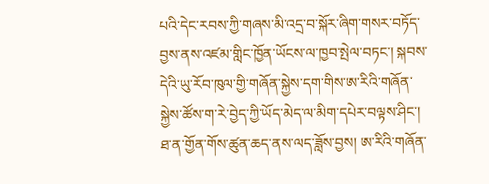པའི་དེང་རབས་ཀྱི་གཞས་མི་འདྲ་བ་སྐོར་ཞིག་གསར་བཏོད་བྱས་ནས་འཛམ་གླིང་ཁྱོན་ཡོངས་ལ་ཁྱབ་སྤེལ་བཏང་། སྐབས་དེའི་ཡུ་རོབ་ཁུལ་གྱི་གཞོན་སྐྱེས་དག་གིས་ཨ་རིའི་གཞོན་སྐྱེས་ཚོས་ག་རེ་བྱེད་ཀྱི་ཡོད་མེད་ལ་མིག་དཔེར་བལྟས་ཤིང་། ཐ་ན་གྱོན་གོས་ཚུན་ཆད་ནས་ལད་ཟློས་བྱས། ཨ་རིའི་གཞོན་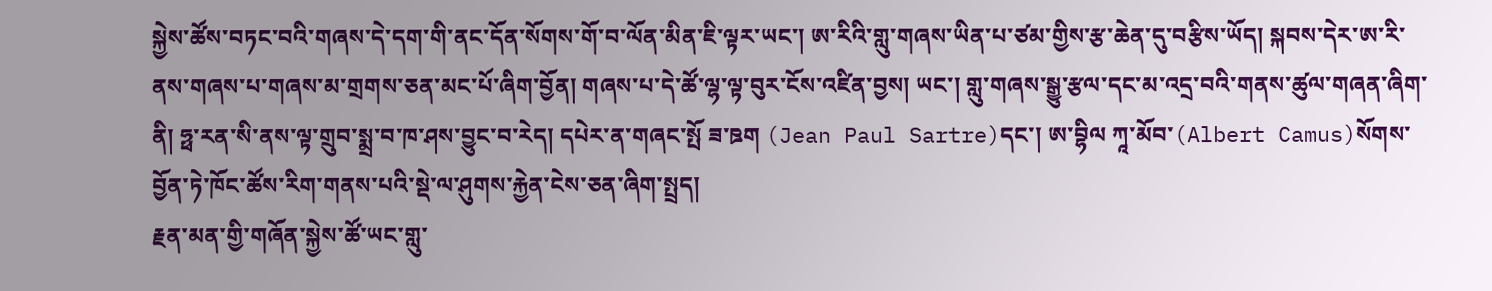སྐྱེས་ཚོས་བཏང་བའི་གཞས་དེ་དག་གི་ནང་དོན་སོགས་གོ་བ་ལོན་མིན་ཇི་ལྟར་ཡང་། ཨ་རིའི་གླུ་གཞས་ཡིན་པ་ཙམ་གྱིས་རྩ་ཆེན་དུ་བརྩིས་ཡོད། སྐབས་དེར་ཨ་རི་ནས་གཞས་པ་གཞས་མ་གྲགས་ཅན་མང་པོ་ཞིག་བྱོན། གཞས་པ་དེ་ཚོ་ལྷ་ལྟ་བུར་ངོས་འཛིན་བྱས། ཡང་། གླུ་གཞས་སྒྱུ་རྩལ་དང་མ་འདྲ་བའི་གནས་ཚུལ་གཞན་ཞིག་ནི། ཧྥ་རན་སི་ནས་ལྟ་གྲུབ་སྨྲ་བ་ཁ་ཤས་བྱུང་བ་རེད། དཔེར་ན་གཞང་སྤོ ཟ་ཋག (Jean Paul Sartre)དང་། ཨ་བྷིལ ཀཱ་མོབ་(Albert Camus)སོགས་བྱོན་ཏེ་ཁོང་ཚོས་རིག་གནས་པའི་སྡེ་ལ་ཤུགས་རྐྱེན་ངེས་ཅན་ཞིག་སྤྲད།
རྗན་མན་གྱི་གཞོན་སྐྱེས་ཚོ་ཡང་གླུ་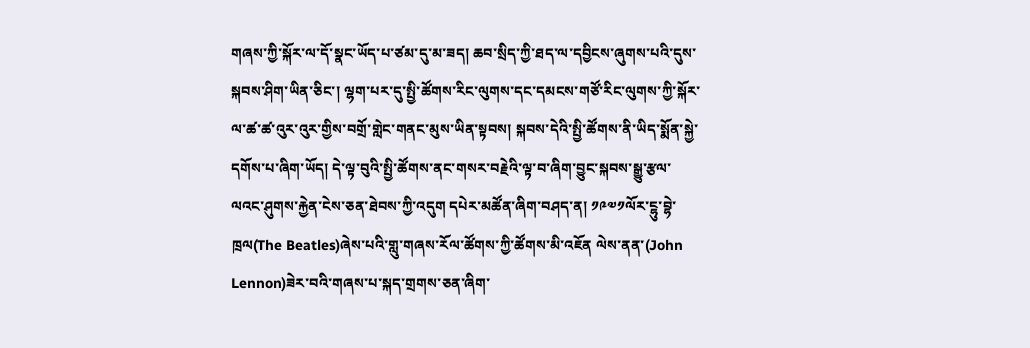གཞས་ཀྱི་སྐོར་ལ་དོ་སྣང་ཡོད་པ་ཙམ་དུ་མ་ཟད། ཆབ་སྲིད་ཀྱི་ཐད་ལ་དབྱིངས་ཞུགས་པའི་དུས་སྐབས་ཤིག་ཡིན་ཅིང་། ལྷག་པར་དུ་སྤྱི་ཚོགས་རིང་ལུགས་དང་དམངས་གཙོ་རིང་ལུགས་ཀྱི་སྐོར་ལ་ཚ་ཚ་འུར་འུར་གྱིས་བགྲོ་གླེང་གནང་མུས་ཡིན་སྟབས། སྐབས་དེའི་སྤྱི་ཚོགས་ནི་ཡིད་སྨོན་སྐྱེ་དགོས་པ་ཞིག་ཡོད། དེ་ལྟ་བུའི་སྤྱི་ཚོགས་ནང་གསར་བརྗེའི་ལྟ་བ་ཞིག་བྱུང་སྐབས་སྒྱུ་རྩལ་ལའང་ཤུགས་རྐྱེན་ངེས་ཅན་ཐེབས་ཀྱི་འདུག དཔེར་མཚོན་ཞིག་བཤད་ན། ༡༩༧༡ལོར་ངྷུ་བྷེ་ཁྲལ(The Beatles)ཞེས་པའི་གླུ་གཞས་རོལ་ཚོགས་ཀྱི་ཚོགས་མི་འཇོན ལེས་ནན་(John Lennon)ཟེར་བའི་གཞས་པ་སྐད་གྲགས་ཅན་ཞིག་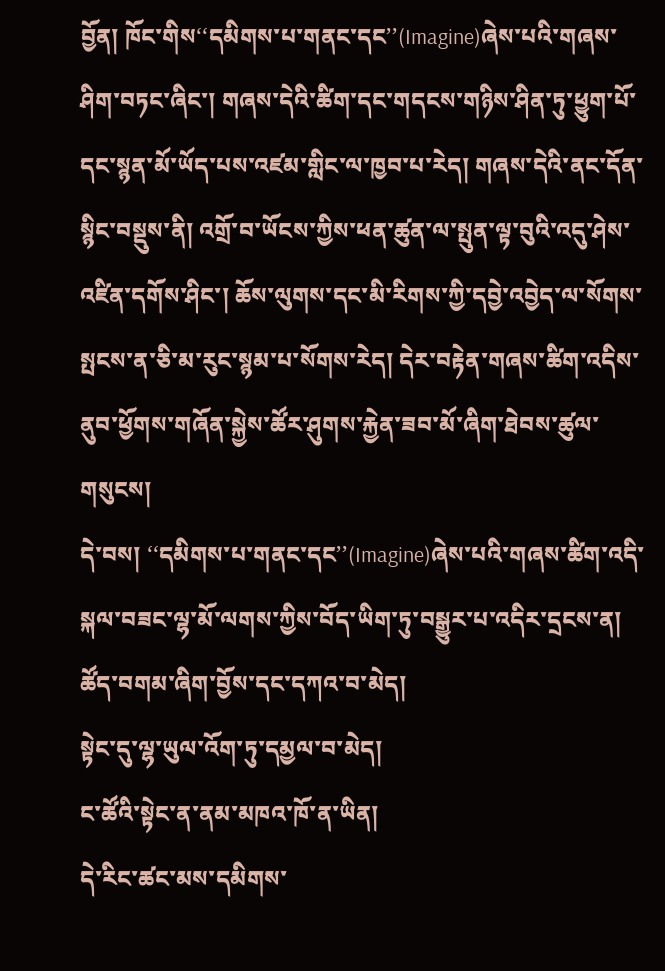བྱོན། ཁོང་གིས‘‘དམིགས་པ་གནང་དང’’(Imagine)ཞེས་པའི་གཞས་ཤིག་བཏང་ཞིང་། གཞས་དེའི་ཚིག་དང་གདངས་གཉིས་ཤིན་ཏུ་ཕྱུག་པོ་དང་སྙན་མོ་ཡོད་པས་འཛམ་གླིང་ལ་ཁྱབ་པ་རེད། གཞས་དེའི་ནང་དོན་སྙིང་བསྡུས་ནི། འགྲོ་བ་ཡོངས་ཀྱིས་ཕན་ཚུན་ལ་སྤུན་ལྟ་བུའི་འདུ་ཤེས་འཛིན་དགོས་ཤིང་། ཆོས་ལུགས་དང་མི་རིགས་ཀྱི་དབྱེ་འབྱེད་ལ་སོགས་སྤངས་ན་ཅི་མ་རུང་སྙམ་པ་སོགས་རེད། དེར་བརྟེན་གཞས་ཚིག་འདིས་ནུབ་ཕྱོགས་གཞོན་སྐྱེས་ཚོར་ཤུགས་རྐྱེན་ཟབ་མོ་ཞིག་ཐེབས་ཚུལ་གསུངས།
དེ་བས། ‘‘དམིགས་པ་གནང་དང’’(Imagine)ཞེས་པའི་གཞས་ཚིག་འདི་སྐལ་བཟང་ལྷ་མོ་ལགས་ཀྱིས་བོད་ཡིག་ཏུ་བསྒྱུར་པ་འདིར་དྲངས་ན།
ཚོད་བགམ་ཞིག་བྱོས་དང་དཀའ་བ་མེད།
སྟེང་དུ་ལྷ་ཡུལ་འོག་ཏུ་དམྱལ་བ་མེད།
ང་ཚོའི་སྟེང་ན་ནམ་མཁའ་ཁོ་ན་ཡིན།
དེ་རིང་ཚང་མས་དམིགས་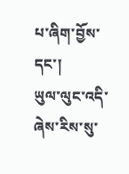པ་ཞིག་བྱོས་དང་།
ཡུལ་ལུང་འདི་ཞེས་རིས་སུ་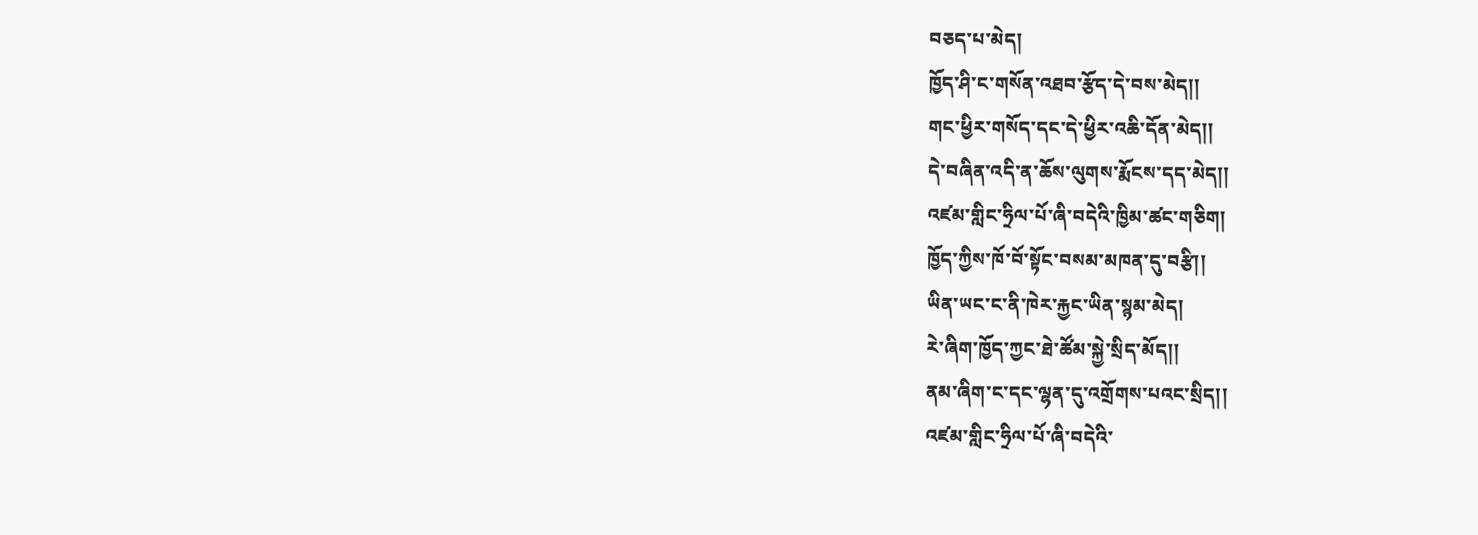བཅད་པ་མེད།
ཁྱོད་ཤི་ང་གསོན་འཐབ་རྩོད་དེ་བས་མེད།།
གང་ཕྱིར་གསོད་དང་དེ་ཕྱིར་འཆི་དོན་མེད།།
དེ་བཞིན་འདི་ན་ཆོས་ལུགས་རྨོངས་དད་མེད།།
འཛམ་གླིང་ཧྲིལ་པོ་ཞི་བདེའི་ཁྱིམ་ཚང་གཅིག།
ཁྱོད་ཀྱིས་ཁོ་བོ་སྟོང་བསམ་མཁན་དུ་བརྩི།།
ཡིན་ཡང་ང་ནི་ཁེར་རྐྱང་ཡིན་སྙམ་མེད།
རེ་ཞིག་ཁྱོད་ཀྱང་ཐེ་ཚོམ་སྐྱེ་སྲིད་མོད།།
ནམ་ཞིག་ང་དང་ལྷན་དུ་འགྲོགས་པའང་སྲིད།།
འཛམ་གླིང་ཧྲིལ་པོ་ཞི་བདེའི་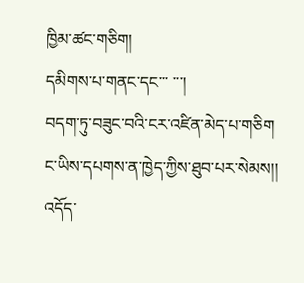ཁྱིམ་ཚང་གཅིག།
དམིགས་པ་གནང་དང་་་ ་་་།
བདག་ཏུ་བཟུང་བའི་ངར་འཛིན་མེད་པ་གཅིག
ང་ཡིས་དཔགས་ན་ཁྱེད་ཀྱིས་ཐུབ་པར་སེམས།།
འདོད་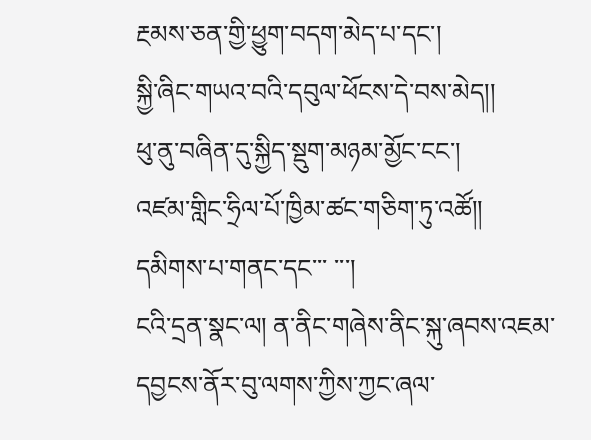རྔམས་ཅན་གྱི་ཕྱུག་བདག་མེད་པ་དང་།
སྐྱི་ཞིང་གཡའ་བའི་དབུལ་ཕོངས་དེ་བས་མེད།།
ཕུ་ནུ་བཞིན་དུ་སྐྱིད་སྡུག་མཉམ་མྱོང་ངང་།
འཛམ་གླིང་ཧྲིལ་པོ་ཁྱིམ་ཚང་གཅིག་ཏུ་འཚོ།།
དམིགས་པ་གནང་དང་་་ ་་་།
ངའི་དྲན་སྣང་ལ། ན་ནིང་གཞེས་ནིང་སྐུ་ཞབས་འཇམ་དབྱངས་ནོར་བུ་ལགས་ཀྱིས་ཀྱང་ཞལ་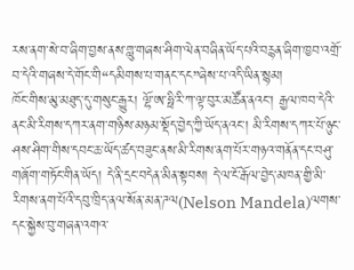རས་ནག་སེ་བ་ཞིག་བྱས་ནས་གླུ་གཞས་ཤིག་ལེན་བཞིན་ཡོད་པའི་བརྙན་ཞིག་ཁྱབ་འགྲོ་བ་དེའི་གཞས་དེ་གོང་གི‘‘དམིགས་པ་གནང་དང’’ཞེས་པ་འདི་ཡིན་སྙམ།
ཁོང་གིས་མུ་མཐུད་དུ་གསུང་རྒྱུར། ལྷོ་ཨ་ཧྥི་རི་ཀ་ལྟ་བུར་མཚོན་ནའང་། རྒྱལ་ཁབ་དེའི་ནང་མི་རིགས་དཀར་ནག་གཉིས་མཉམ་སྡོད་བྱེད་ཀྱི་ཡོད་ནའང་། མི་རིགས་དཀར་པོ་ཉུང་ཤས་ཤིག་གིས་དབང་ཆ་ཡོད་ཚད་བཟུང་ནས་མི་རིགས་ནག་པོར་གཉའ་གནོན་དང་བཤུ་གཞོག་གཏོང་གིན་ཡོད། དེ་ནི་དྲང་བདེན་མིན་སྟབས། དེ་ལ་ངོ་རྒོལ་བྱེད་མཁན་གྱི་མི་རིགས་ནག་པོའི་དབུ་ཁྲིད་ནལ་སོན་མན་ཌལ(Nelson Mandela)ལགས་དང་སྐྱེས་བུ་གཞན་འགའ་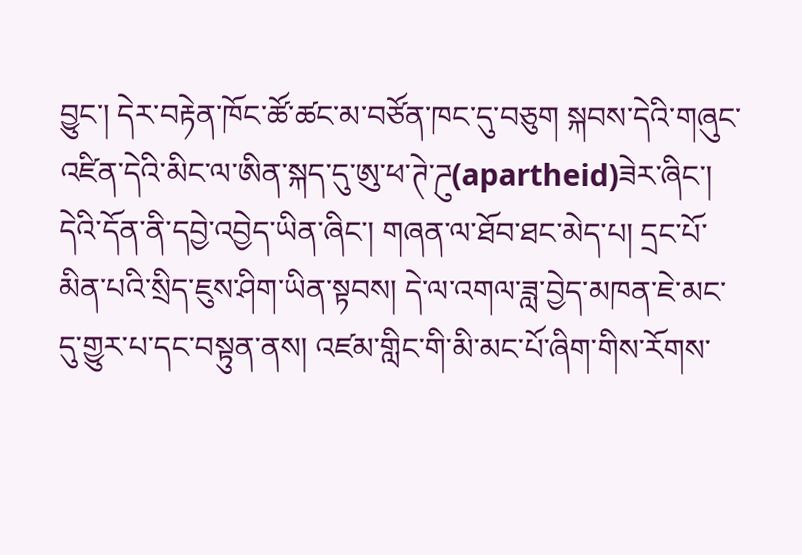བྱུང་། དེར་བརྟེན་ཁོང་ཚོ་ཚང་མ་བཙོན་ཁང་དུ་བཅུག སྐབས་དེའི་གཞུང་འཛིན་དེའི་མིང་ལ་ཨིན་སྐད་དུ་ཨུ་ཕ་ཊེ་ཌུ(apartheid)ཟེར་ཞིང་། དེའི་དོན་ནི་དབྱེ་འབྱེད་ཡིན་ཞིང་། གཞན་ལ་ཐོབ་ཐང་མེད་པ། དྲང་པོ་མིན་པའི་སྲིད་ཇུས་ཤིག་ཡིན་སྟབས། དེ་ལ་འགལ་ཟླ་བྱེད་མཁན་ཇེ་མང་དུ་གྱུར་པ་དང་བསྟུན་ནས། འཛམ་གླིང་གི་མི་མང་པོ་ཞིག་གིས་རོགས་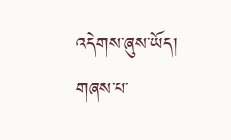འདེགས་ཞུས་ཡོད། གཞས་པ་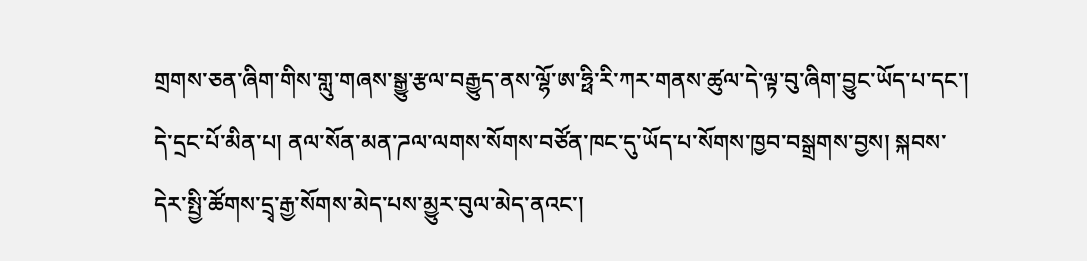གྲགས་ཅན་ཞིག་གིས་གླུ་གཞས་སྒྱུ་རྩལ་བརྒྱུད་ནས་ལྷོ་ཨ་ཧྥི་རི་ཀར་གནས་ཚུལ་དེ་ལྟ་བུ་ཞིག་བྱུང་ཡོད་པ་དང་། དེ་དྲང་པོ་མིན་པ། ནལ་སོན་མན་ཌལ་ལགས་སོགས་བཙོན་ཁང་དུ་ཡོད་པ་སོགས་ཁྱབ་བསྒྲགས་བྱས། སྐབས་དེར་སྤྱི་ཚོགས་དྲྭ་རྒྱ་སོགས་མེད་པས་མྱུར་བུལ་མེད་ནའང་།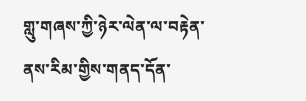གླུ་གཞས་ཀྱི་ཉེར་ལེན་ལ་བརྟེན་ནས་རིམ་གྱིས་གནད་དོན་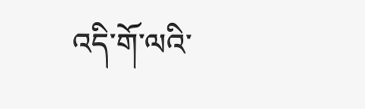འདི་གོ་ལའི་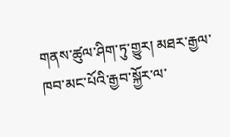གནས་ཚུལ་ཤིག་ཏུ་གྱུར། མཐར་རྒྱལ་ཁབ་མང་པོའི་རྒྱབ་སྐྱོར་ལ་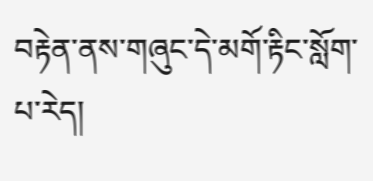བརྟེན་ནས་གཞུང་དེ་མགོ་རྟིང་སློག་པ་རེད།